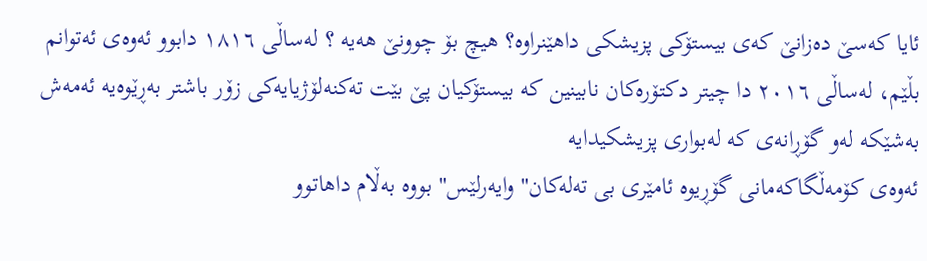ئایا کەسێ دەزانێ کەی بیستۆکی پزیشکی داهێنراوە؟ هیچ بۆ چوونێ هەیە ؟ لەساڵی ١٨١٦ دابوو ئەوەی ئەتوانم بڵێم، لەساڵی ٢٠١٦ دا چیتر دکتۆرەکان نابینین کە بیستۆکیان پێ بێت تەکنەلۆژیایەکی زۆر باشتر بەڕێوەیە ئەمەش بەشێکە لەو گۆڕانەی کە لەبواری پزیشکیدایە
ئەوەی کۆمەڵگاکەمانی گۆڕیوە ئامێری بی تەلەکان" وایەرلێس" بووە بەڵام داهاتوو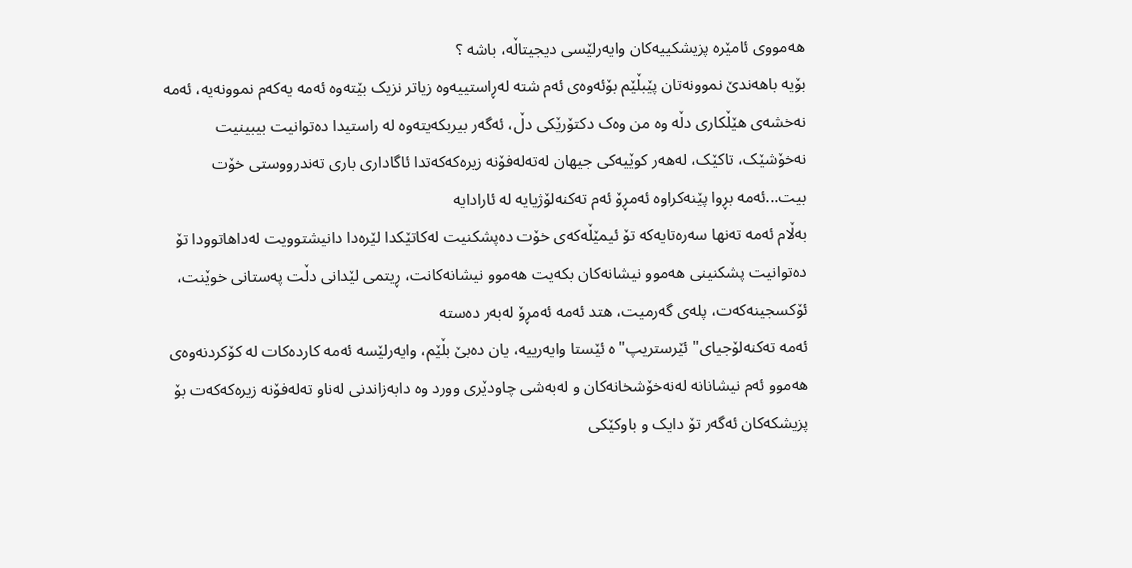هەمووی ئامێرە پزیشکییەکان وایەرلێسی دیجیتاڵە، باشە ؟
بۆیە باهەندێ نموونەتان پێبڵێم بۆئەوەی ئەم شتە لەڕاستییەوە زیاتر نزیک بێتەوە ئەمە یەکەم نموونەیە، ئەمە نەخشەی هێڵکاری دڵە وە من وەک دکتۆرێکی دڵ، ئەگەر بیربکەیتەوە لە راستیدا دەتوانیت بیبینیت نەخۆشێک، تاکێک، لەهەر کوێیەکی جیهان لەتەلەفۆنە زیرەکەکەتدا ئاگاداری باری تەندرووستی خۆت بیت...ئەمە بڕوا پێنەکراوە ئەمڕۆ ئەم تەکنەلۆژیایە لە ئارادایە
بەڵام ئەمە تەنها سەرەتایەکە تۆ ئیمێڵەکەی خۆت دەپشکنیت لەکاتێکدا لێرەدا دانیشتوویت لەداهاتوودا تۆ دەتوانیت پشکنینی هەموو نیشانەکان بکەیت هەموو نیشانەکانت، ڕیتمی لێدانی دڵت پەستانی خوێنت، ئۆکسجینەکەت، پلەی گەرمیت، هتد ئەمە ئەمڕۆ لەبەر دەستە
ئەمە تەکنەلۆجیای" ئێرستریپ"ە ئێستا وایەرییە، یان دەبێ بڵێم، وایەرلێسە ئەمە کاردەکات لە کۆکردنەوەی هەموو ئەم نیشانانە لەنەخۆشخانەکان و لەبەشی چاودێری وورد وە دابەزاندنی لەناو تەلەفۆنە زیرەکەکەت بۆ پزیشکەکان ئەگەر تۆ دایک و باوکێکی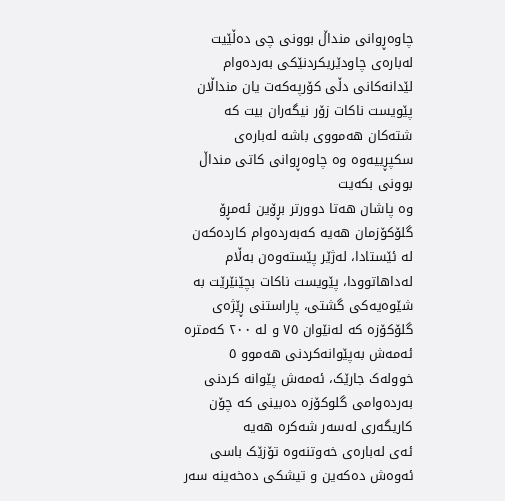چاوەڕوانی منداڵ بوونی چی دەڵێیت لەبارەی چاودێریکردنێکی بەردەوام لێدانەکانی دڵی کۆرپەکەت یان منداڵان پێویست ناکات زۆر نیگەران بیت کە شتەکان هەمووی باشە لەبارەی سکپڕییەوە وە چاوەڕوانی کاتی منداڵ بوونی بکەیت
وە پاشان هەتا دوورتر بڕۆین ئەمڕۆ گلۆکۆزمان هەیە کەبەردەوام کاردەکەن لە ئێستادا، لەژێر پێستەوەن بەڵام لەداهاتوودا، پێویست ناکات بچێنێرێت بە شێوەیەکی گشتی، پاراستنی ڕێژەی گلۆکۆزە کە لەنێوان ٧٥ و لە ٢٠٠ کەمترە ئەمەش بەپێوانەکردنی هەموو ٥ خوولەک جارێک، ئەمەش پێوانە کردنی بەردەوامی گلوکۆزە دەبینی کە چۆن کاریگەری لەسەر شەکرە هەیە
ئەی لەبارەی خەوتنەوە تۆزێک باسی ئەوەش دەکەین و تیشکی دەخەینە سەر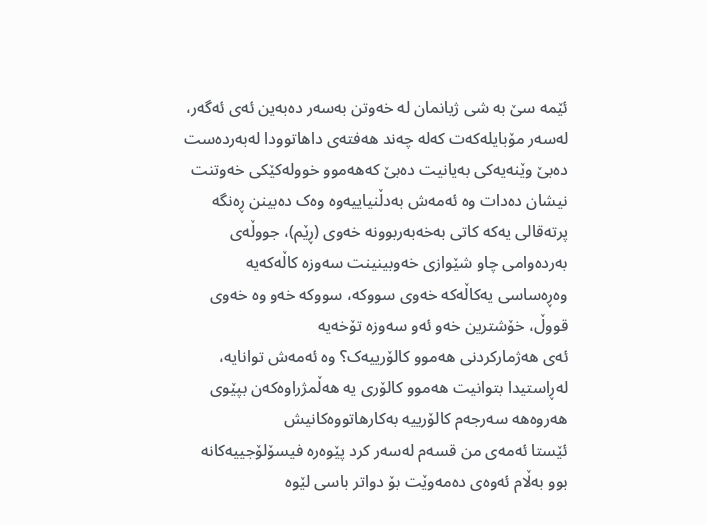ئێمە سێ بە شی ژیانمان لە خەوتن بەسەر دەبەین ئەی ئەگەر، لەسەر مۆبایلەکەت کەلە چەند هەفتەی داهاتوودا لەبەردەست دەبێ وێنەیەکی بەیانیت دەبێ کەهەموو خوولەکێکی خەوتنت نیشان دەدات وە ئەمەش بەدڵنیاییەوە وەک دەبینن ڕەنگە پرتەقالی یەکە کاتی بەخەبەربوونە خەوی (ڕێم)، جووڵەی بەردەوامی چاو شێوازی خەوبینینت سەوزە کاڵەکەیە وەڕەساسی یەکاڵەکە خەوی سووکە، سووکە خەو وە خەوی قووڵ، خۆشترین خەو ئەو سەوزە تۆخەیە
ئەی هەژمارکردنی هەموو کالۆرییەک؟ وە ئەمەش توانایە، لەڕاستیدا بتوانیت هەموو کالۆری یە هەڵمژراوەکەن بپێوی هەروەهە سەرجەم کالۆرییە بەکارهاتووەکانیش
ئێستا ئەمەی من قسەم لەسەر کرد پێوەرە فیسۆلۆجییەکانە بوو بەڵام ئەوەی دەمەوێت بۆ دواتر باسی لێوە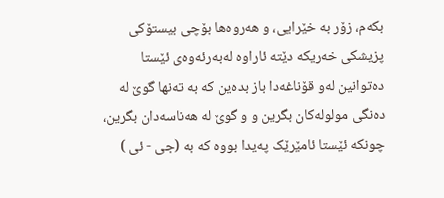بکەم، زۆر بە خێرایی، و هەروەها بۆچی بیستۆکی پزیشکی خەریکە دێتە ئاراوە لەبەرئەوەی ئێستا دەتوانین لەو قۆناغەدا باز بدەین کە بە تەنها گوێ لە دەنگی مولولەکان بگرین و و گوێ لە هەناسەدان بگرین، چونکە ئێستا ئامێرێک پەیدا بووە کە بە (جی - ئی )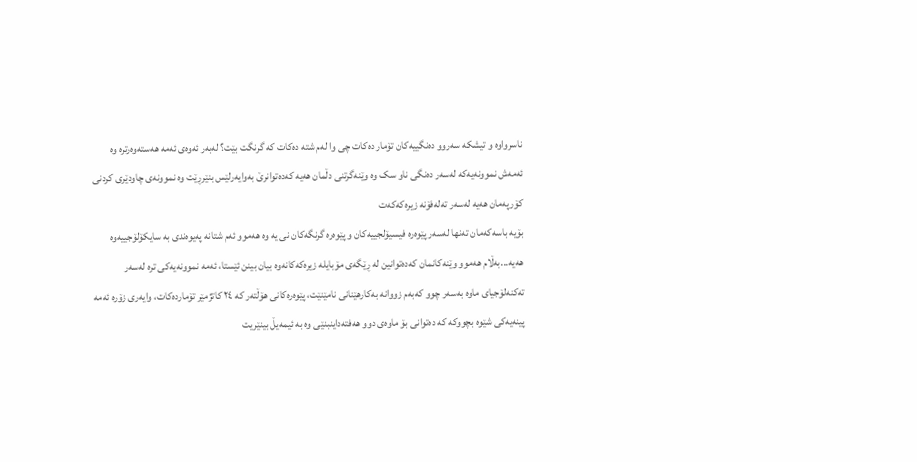ناسرواوە و تیشکە سەروو دەنگییەکان تۆمار دەکات چی وا لەم شتە دەکات کە گرنگت بێت؟ لەبەر ئەوەی ئەمە هەستەوەرترە وە ئەمەش نموونەیەکە لەسەر دەنگی ناو سک وە وێنەگرتنی دڵمان هەیە کەدەتوانرێ بەوایەرلێس بنێرڕێت وە نموونەی چاودێری کردنی کۆرپەمان هەیە لەسەر تەلەفۆنە زیرەکەکەت
بۆیە باسەکەمان تەنها لەسەر پێوەرە فیسیۆلجییەکان و پێوەرە گرنگەکان نی یە وە هەموو ئەم شتانە پەیوەندی بە سایکۆلۆجییەوە هەیە...بەڵام هەموو وێنەکانمان کەدەتوانین لە ڕێگەی مۆبایلە زیرەکەکانەوە بیان بینن ئێستا، ئەمە نموونەیەکی ترە لەسەر تەکنەلۆجیای ماوە بەسەر چوو کەبەم زووانە بەکارهێنانی نامێنێت، پێوەرەکانی هۆڵتەر کە ٢٤ کاتژمێر تۆماردەکات، وایەری زۆرە ئەمە پینەیەکی شێوە بچووکە کە دەتوانی بۆ ماوەی دوو هەفتەداینبنێی وە بە ئیمەیڵ بینێریت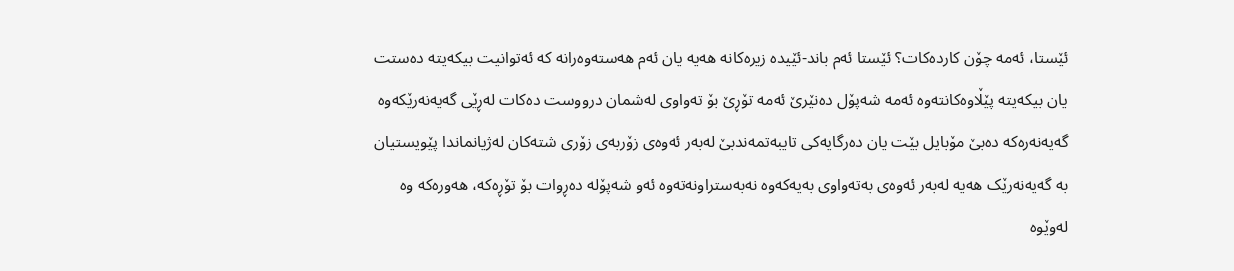ئێستا، ئەمە چۆن کاردەکات؟ ئێستا ئەم باند-ئێیدە زیرەکانە هەیە یان ئەم هەستەوەرانە کە ئەتوانیت بیکەیتە دەستت یان بیکەیتە پێڵاوەکانتەوە ئەمە شەپۆل دەنێرێ ئەمە تۆڕێ بۆ تەواوی لەشمان درووست دەکات لەڕێی گەیەنەرێکەوە گەیەنەرەکە دەبێ مۆبایل بێت یان دەرگایەکی تایبەتمەندبێ لەبەر ئەوەی زۆربەی زۆری شتەکان لەژیانماندا پێویستیان بە گەیەنەرێک هەیە لەبەر ئەوەی بەتەواوی بەیەکەوە نەبەستراونەتەوە ئەو شەپۆلە دەڕوات بۆ تۆڕەکە، هەورەکە وە لەوێوە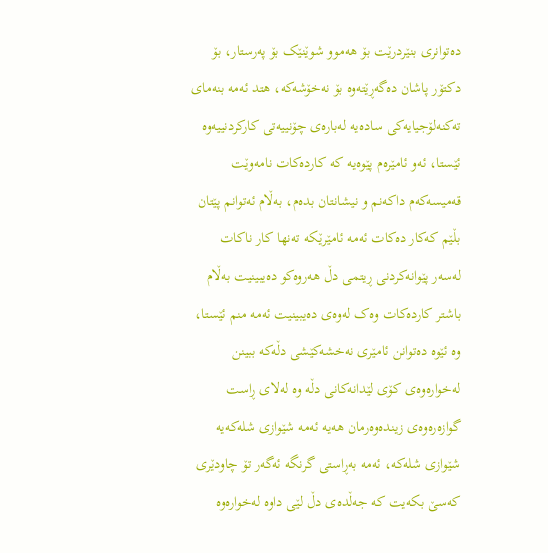دەتوانری بنێردرێت بۆ هەموو شوێنێک بۆ پەرستار، بۆ دکتۆر پاشان دەگەڕێتەوە بۆ نەخۆشەکە، هتد ئەمە بنەمای تەکنەلۆجیایەکی سادەیە لەبارەی چۆنییەتی کارکردنییەوە
ئێستا، ئەو ئامێرەم پێوەیە کە کاردەکات نامەوێت قەمیسەکەم داکەنم و نیشانتان بدەم، بەڵام ئەتوانم پێتان بڵێم کەکار دەکات ئەمە ئامێرێکە تەنها کار ناکات لەسەر پێوانەکردنی ڕیتمی دڵ هەروەکو دەیبینیت بەڵام باشتر کاردەکات وەک لەوەی دەیبینیت ئەمە منم ئێستا، وە ئێوە دەتوانن ئامێری نەخشەکێشی دڵەکە ببینن لەخوارەوەی کۆی لێدانەکانی دڵە وە لەلای ڕاست گوازەرەوەی زیندەوەرمان هەیە ئەمە شێوازی شلەکەیە شێوازی شلەکە، ئەمە بەڕاستی گرنگە ئەگەر تۆ چاودێری کەسێ بکەیت کە جەڵدەی دڵ لێی داوە لەخوارەوە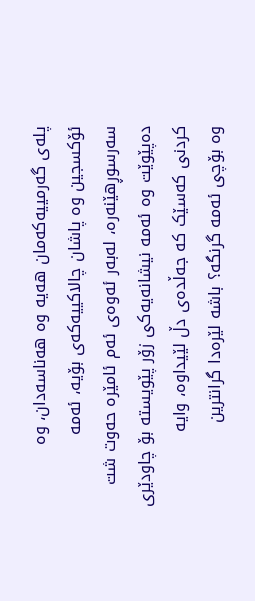پلەی گەرمییەکەمان هەیە وە هەناسەدان، وە ئۆکسجین وە پاشان چالاکییەکەی بۆیە، ئەمە سەرسوڕهێنەرە، لەبەر ئەوەی ئەم ئامێرە حەوت شت دەپێوێت وە ئەمە نیشانەیەکی زۆر پێویستە بۆ چاودێری کردنی کەسێک کە جەڵدەی دڵ لێیداوە، وایە
وە بۆچی ئەمە گرنگە؟ باشە لێرەدا گرانترین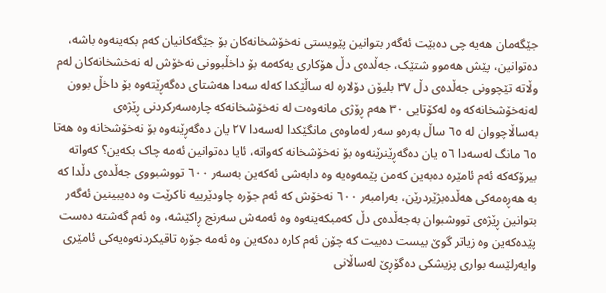جێگەمان هەیە چی دەبێت ئەگەر بتوانین پێویستی نەخۆشخانەکان بۆ جێگەکانیان کەم بکەینەوە باشە، دەتوانین، پێش هەموو شتێک، جەڵدەی دڵ هۆکاری یەکەمە بۆ داخڵبوونی نەخۆش لە نەخشخانەکان لەم وڵاتە تێچوونی جەڵدەی دڵ ٣٧ بلیۆن دۆلارە لە ساڵێکدا کەلە سەدا هەشتای دەگەڕێتەوە بۆ داخڵ بوون لەنەخۆشخانەکە وە لەکۆتایی ٣٠ هەم ڕۆژی مانەوەت لە نەخۆشخانەکە چارەسەرکردنی ڕێژەی بەساڵاچووان لە ٦٥ ساڵ بەرەو سەر لەماوەی مانگێکدا لەسەدا ٢٧ یان دەگەڕێنەوە بۆ نەخۆشخانە وە هەتا ٦٥ مانگ لەسەدا ٥٦ یان دەگەڕێنرێنەوە بۆ نەخۆشخانە کەواتە، ئایا دەتوانین ئەمە چاک بکەین؟ کەواتە بیرۆکەکە ئەم ئامێرە دەبەین کەمن پێمەوەیە وە دابەشی ئەکەین بەسەر ٦٠٠ تووشبووی جەڵدەی دڵدا کە بە هەڕەمەکی هەڵدەبژێردرێن، بەرامبەر ٦٠٠ نەخۆش کە ئەم جۆرە چاودێرییە ناکرێت وە دەیبینین ئەگەر بتوانین ڕێژەی تووشبوان بەجەڵدەی دڵ کەمبکەینەوە وە ئەمەش سەرنج ڕاکێشە، وە ئەم گەشتە دەست پێدەکەین وە زیاتر گوێ بیست دەبیت کە چۆن ئەم کارە دەکەین وە ئەمە جۆرە تاقیکردنەوەیەکی ئامێری وایەرلێسە بواری پزیشکی دەگۆڕێ لەساڵانی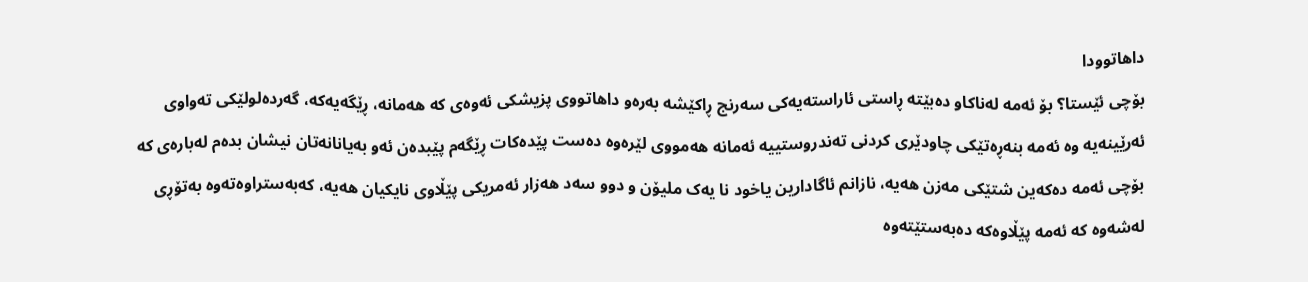داهاتوودا
بۆچی ئێستا؟ بۆ ئەمە لەناکاو دەبێتە ڕاستی ئاراستەیەکی سەرنج ڕاکێشە بەرەو داهاتووی پزیشکی ئەوەی کە هەمانە، ڕێگەیەکە، گەردەلولێکی تەواوی ئەرێینەیە وە ئەمە بنەڕەتێکی چاودێری کردنی تەندروستییە ئەمانە هەمووی لێرەوە دەست پێدەکات ڕێگەم پێبدەن ئەو بەیانانەتان نیشان بدەم لەبارەی کە بۆچی ئەمە دەکەین شتێکی مەزن هەیە، نازانم ئاگادارین یاخود نا یەک ملیۆن و دوو سەد هەزار ئەمریکی پێڵاوی نایکیان هەیە، کەبەستراوەتەوە بەتۆڕی لەشەوە کە ئەمە پێڵاوەکە دەبەستێتەوە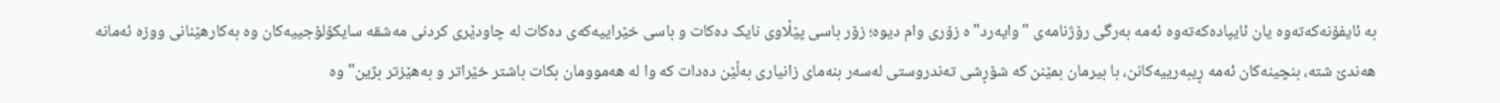بە ئایفۆنەکەتەوە یان ئایپادەکەتەوە ئەمە بەرگی رۆژنامەی "وایەرد"ە زۆری وام دیوە؛ زۆر باسی پێڵاوی نایک دەکات و باسی خێراییەکەی دەکات لە چاودێری کردنی مەشقە سایکۆلۆجییەکان وە بەکارهێنانی ووزە ئەمانە هەندێ شتە، بنچینەکان ئەمە ڕیبەرییەکانن، با بیرمان بمێنن کە شۆڕشی تەندروستی لەسەر بنەمای زانیاری بەڵێن دەدات کە وا لە هەموومان بکات باشتر خێراتر و بەهێزتر بژین" وە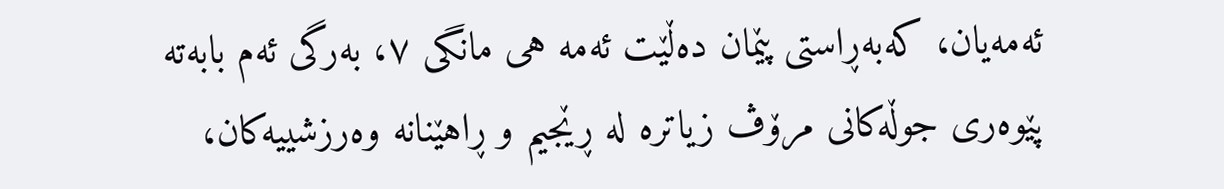ئەمەیان، کەبەڕاستی پێمان دەڵێت ئەمە هی مانگی ٧، بەرگی ئەم بابەتە
پێوەری جوڵەکانی مرۆڤ زیاترە لە ڕێجیم و ڕاهێنانە وەرزشییەکان،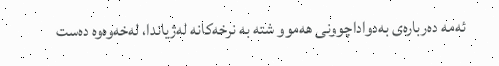ئەمە دەربارەی بەدواداچوونی هەموو شتە بە نرخەکانە لەژیاندا، لەخەوەوە دەست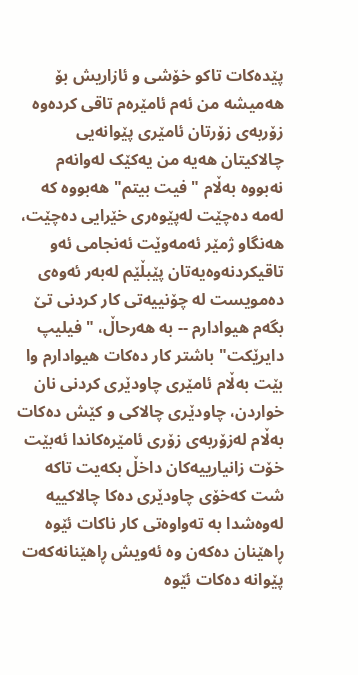پێدەکات تاکو خۆشی و ئازاریش بۆ هەمیشە من ئەم ئامێرەم تاقی کردەوە زۆربەی زۆرتان ئامێری پێوانەیی چالاکیتان هەیە من یەکێک لەوانەم نەبووە بەڵام "فیت بیتم" هەبووە کە لەمە دەچێت لەپێوەری خێرایی دەچێت، هەنگاو ژمێر ئەمەوێت ئەنجامی ئەو تاقیکردنەوەیەتان پێبڵێم لەبەر ئەوەی دەمویست لە چۆنییەتی کار کردنی تێ بگەم هیوادارم -- بە هەرحاڵ، "فیلیپ دایرێکت" باشتر کار دەکات هیوادارم وا بێت بەڵام ئامێری چاودێری کردنی نان خواردن، چاودێری چالاکی و کێش دەکات بەڵام لەزۆربەی زۆری ئامێرەکاندا ئەبێت خۆت زانیارییەکان داخڵ بکەیت تاکە شت کەخۆی چاودێری دەکا چالاکییە لەوەشدا بە تەواوەتی کار ناکات ئێوە ڕاهێنان دەکەن وە ئەویش ڕاهێنانەکەت پێوانە دەکات ئێوە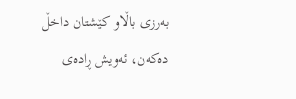بەرزی باڵاو کێشتان داخڵ دەکەن، ئەویش ڕادەی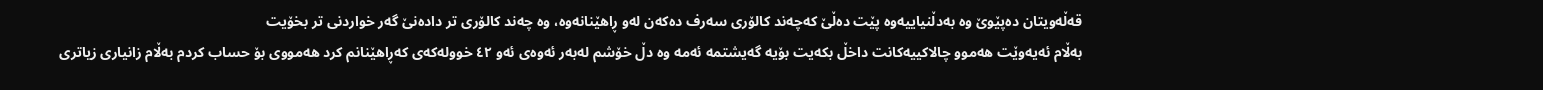قەڵەویتان دەپێوێ وە بەدڵنیاییەوە پێت دەڵێ کەچەند کالۆری سەرف دەکەن لەو ڕاهێنانەوە، وە چەند کالۆری تر دادەنێ گەر خواردنی تر بخۆیت
بەڵام ئەیەوێت هەموو چالاکییەکانت داخڵ بکەیت بۆیە گەیشتمە ئەمە وە دڵ خۆشم لەبەر ئەوەی ئەو ٤٢ خوولەکەی کەڕاهێنانم کرد هەمووی بۆ حساب کردم بەڵام زانیاری زیاتری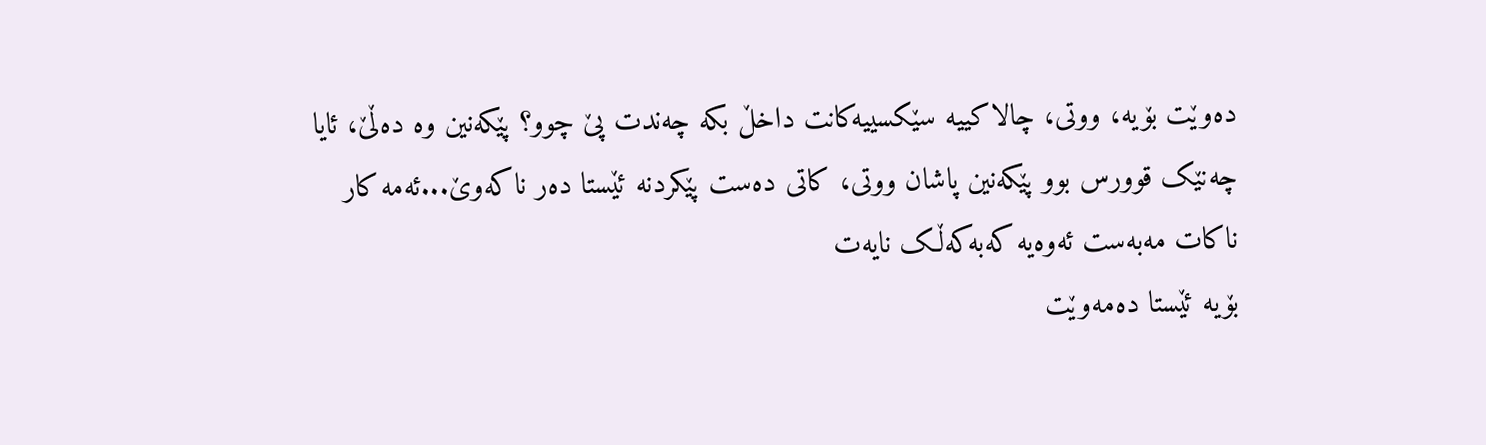دەوێت بۆیە، ووتی، چالاکییە سێکسییەکانت داخڵ بکە چەندت پێ چوو؟ پێکەنین وە دەڵێ، ئایا چەنێک قوورس بوو پێکەنین پاشان ووتی، کاتی دەست پێکردنە ئێستا دەر ناکەوێ...ئەمە کار ناکات مەبەست ئەوەیە کەبەکەڵک نایەت
بۆیە ئێستا دەمەوێت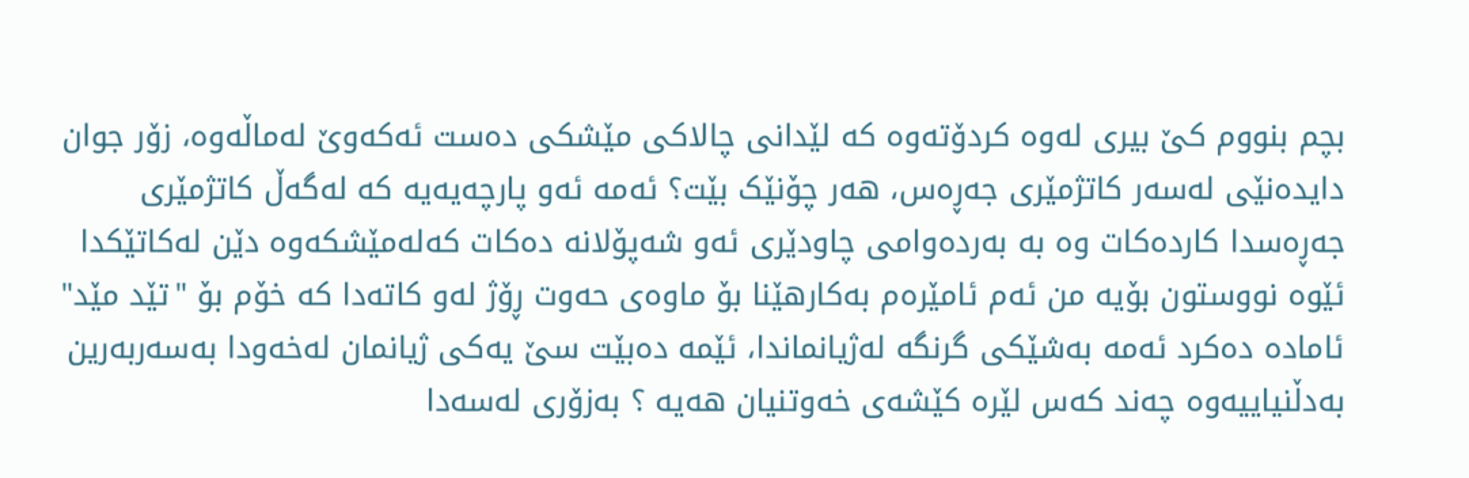بچم بنووم کێ بیری لەوە کردۆتەوە کە لێدانی چالاکی مێشکی دەست ئەکەوێ لەماڵەوە، زۆر جوان دایدەنێی لەسەر کاتژمێری جەڕەس، هەر چۆنێک بێت؟ ئەمە ئەو پارچەیەیە کە لەگەڵ کاتژمێری جەڕەسدا کاردەکات وە بە بەردەوامی چاودێری ئەو شەپۆلانە دەکات کەلەمێشکەوە دێن لەکاتێکدا ئێوە نووستون بۆیە من ئەم ئامێرەم بەکارهێنا بۆ ماوەی حەوت ڕۆژ لەو کاتەدا کە خۆم بۆ "تێد مێد" ئامادە دەکرد ئەمە بەشێکی گرنگە لەژیانماندا، ئێمە دەبێت سێ یەکی ژیانمان لەخەودا بەسەربەرین
بەدڵنیاییەوە چەند کەس لێرە کێشەی خەوتنیان هەیە ؟ بەزۆری لەسەدا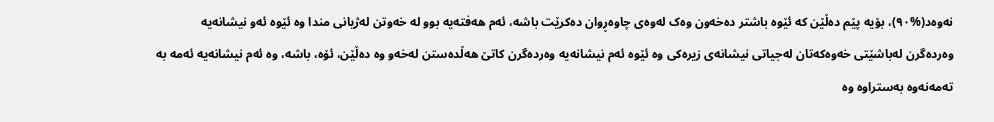نەوەد(%٩٠)، بۆیە پێم دەڵێن کە ئێوە باشتر دەخەون وەک لەوەی چاوەڕوان دەکرێت باشە، ئەم هەفتەیە بوو لە خەوتن لەژیانی مندا وە ئێوە ئەو نیشانەیە وەردەگرن لەباشێتی خەوەکەتان لەجیاتی نیشانەی زیرەکی وە ئێوە ئەم نیشانەیە وەردەگرن کاتێ هەڵدەستن لەخەو وە دەڵێن، ئۆه، باشە، وە ئەم نیشانەیە ئەمە بە تەمەنەوە بەستراوە وە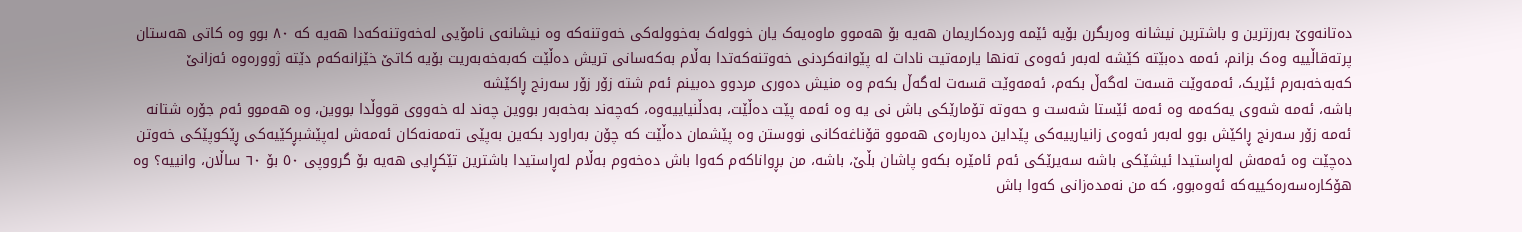دەتانەوێ بەرزترین و باشترین نیشانە وەربگرن بۆیە ئێمە وردەکاریمان هەیە بۆ هەموو ماوەیەک یان خوولەک بەخوولەکی خەوتنەکە وە نیشانەی نامۆیی لەخەوتنەکەدا هەیە کە ٨٠ بوو وە کاتی هەستان پرتەقاڵییە وەک بزانم، ئەمە دەبێتە کێشە لەبەر ئەوەی تەنها یارمەتیت نادات لە پێوانەکردنی خەوتنەکەتدا بەڵام بەکەسانی تریش دەڵێت کەبەخەبەریت بۆیە کاتێ خێزانەکەم دێتە ژوورەوە ئەزانێ کەبەخەبەرم ئێریک، ئەمەوێت قسەت لەگەڵ بکەم، ئەمەوێت قسەت لەگەڵ بکەم وە منیش دەوری مردوو دەبینم ئەم شتە زۆر زۆر سەرنج ڕاکێشە
باشە، ئەمە شەوی یەکەمە وە ئەمە ئێستا شەست و حەوتە تۆمارێکی باش نی یە وە ئەمە پێت دەڵێت، بەدڵنیاییەوە، کەچەند بەخەبەر بووین چەند لە خەووی قووڵدا بووین، وە هەموو ئەم جۆرە شتانە ئەمە زۆر سەرنج ڕاکێش بوو لەبەر ئەوەی زانیارییەکی پێداین دەربارەی هەموو قۆناغەکانی نووستن وە پێشمان دەڵێت کە چۆن بەراورد بکەین بەپێی تەمەنەکان ئەمەش لەپێشبڕکێیەکی ڕێکوپێکی خەوتن دەچێت وە ئەمەش لەڕاستیدا ئیشێکی باشە سەیرێکی ئەم ئامێرە بکەو پاشان بڵێ، باشە، من بڕواناکەم کەوا باش دەخەوم بەڵام لەڕاستیدا باشترین تێکڕایی هەیە بۆ گرووپی ٥٠ بۆ ٦٠ ساڵان، وانییە؟ وە هۆکارەسەرەکییەکە ئەوەبوو، کە من نەمدەزانی کەوا باش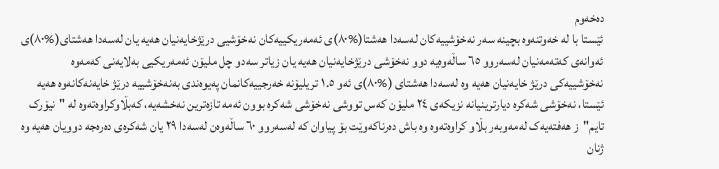دەخەوم
ئێستا با لە خەوتنەوە بچینە سەر نەخۆشییەکان لەسەدا هەشتا(%٨٠)ی ئەمەریکییەکان نەخۆشیی درێژخایەنیان هەیە یان لەسەدا هەشتای(%٨٠)ی ئەوانەی کەتەمەنیان لەسەروو ٦٥ ساڵەوەیە دوو نەخۆشی درێژخایەنیان هەیە یان زیاتر سەدو چل ملیۆن ئەمەریکیی بەلایەنی کەمەوە نەخۆشییەکی درێژ خایەنیان هەیە وە لەسەدا هەشتای (%٨٠)ی ئەو ١.٥ تریلیۆنە خەرجییەکانمان پەیوەندی بەنەخۆشییە درێژ خایەنەکانەوە هەیە ئێستا، نەخۆشی شەکرە دیارترینیانە نزیکەی ٢٤ ملیۆن کەس تووشی نەخۆشی شەکرە بوون ئەمە تازەترین نەخشەیە، کەبڵاوکراوەتەوە لە "نیۆرک تایم"ز هەفتەیەک لەمەوبەر بڵاو کراوەتەوە وە باش دەرناکەوێت بۆ پیاوان کە لەسەروو ٦٠ ساڵەوەن لەسەدا ٢٩ یان شەکرەی دەرەجە دوویان هەیە وە ژنان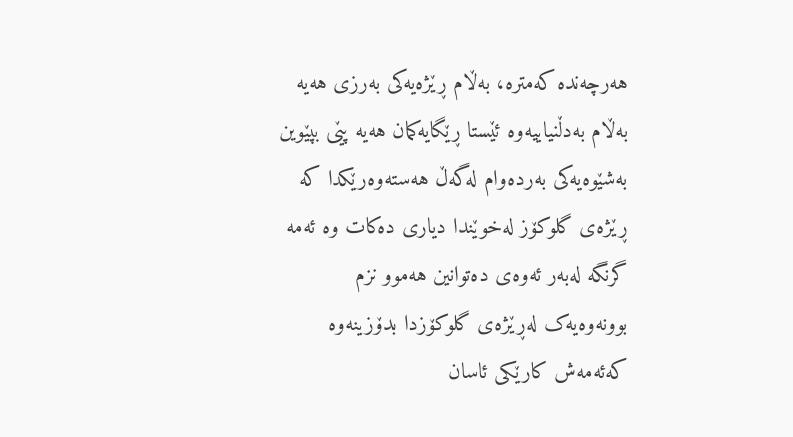هەرچەندە کەمترە، بەڵام ڕێژەیەکی بەرزی هەیە
بەڵام بەدڵنیاییەوە ئێستا ڕێگایەکمان هەیە پێی بپێوین بەشێوەیەکی بەردەوام لەگەڵ هەستەوەرێکدا کە ڕێژەی گلوکۆز لەخوێندا دیاری دەکات وە ئەمە گرنگە لەبەر ئەوەی دەتوانین هەموو نزم بوونەوەیەک لەڕێژەی گلوکۆزدا بدۆزینەوە کەئەمەش کارێکی ئاسان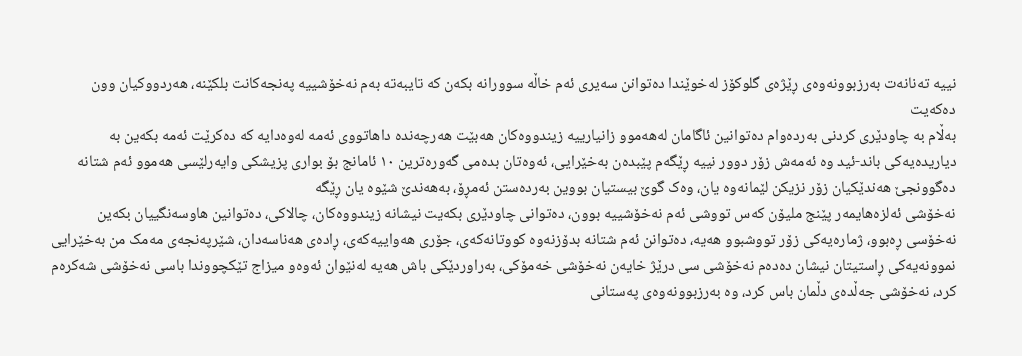نییە تەنانەت بەرزبوونەوەی ڕێژەی گلوکۆز لەخوێندا دەتوانن سەیری ئەم خاڵە سوورانە بکەن کە تایبەتە بەم نەخۆشییە پەنجەکانت بلکێنە، هەردووکیان وون دەکەیت
بەڵام بە چاودێری کردنی بەردەوام دەتوانین ئاگامان لەهەموو زانیارییە زیندووەکان هەبێت هەرچەندە داهاتووی ئەمە لەوەدایە کە دەکرێت ئەمە بکەین بە دیاریدەیەکی باند-ئید وە ئەمەش زۆر دوور نییە ڕێگەم پێبدەن بەخێرایی، ئەوەتان بدەمی گەورەترین ١٠ ئامانج بۆ بواری پزیشکی وایەرلێسی هەموو ئەم شتانە دەگوونجێ هەندێکیان زۆر نزیکن لێمانەوە یان، وەک گوێ بیستیان بووین بەردەستن ئەمڕۆ، بەهەندێ شێوە یان ڕێگە
نەخۆشی ئەلزەهایمەر پێنج ملیۆن کەس تووشی ئەم نەخۆشییە بوون، دەتوانی چاودێری بکەیت نیشانە زیندووەکان، چالاکی، دەتوانین هاوسەنگییان بکەین نەخۆسی ڕەبوو، ژمارەیەکی زۆر تووشبوو هەیە، دەتوانن ئەم شتانە بدۆزنەوە کووتانەکەی، جۆری هەواییەکەی، ڕادەی هەناسەدان، شێرپەنجەی مەمک من بەخێرایی نموونەیەکی ڕاستیتان نیشان دەدەم نەخۆشی سی درێژ خایەن نەخۆشی خەمۆکی، بەراوردێکی باش هەیە لەنێوان ئەوەو میزاج تێکچووندا باسی نەخۆشی شەکرەم کرد، نەخۆشی جەڵدەی دڵمان باس کرد، وە بەرزبوونەوەی پەستانی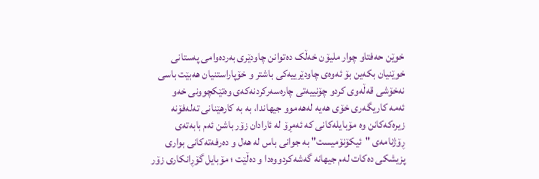خوێن حەفتاو چوار ملیۆن خەڵک دەتوانن چاودێری بەردەوامی پەستانی خوێنیان بکەین بۆ ئەوەی چاودێرییەکی باشتر و خۆپاراستنیان هەبێت باسی نەخۆشی قەڵەوی کردو چۆنییەتی چارەسەرکردنەکەی وەتێکچوونی خەو
ئەمە کاریگەری خۆی هەیە لەهەموو جیهاندا، بە بە کارهێنانی تەلەفۆنە زیرەکەکانن وە مۆبایلەکانی کە ئەمڕۆ لە ئارادان زۆر باشن ئەم بابەتەی ڕۆژنامەی "ئیکۆنۆمیست" بە جوانی باس لە هەل و دەرفەتەکانی بواری پزیشکی دەکات لەم جیهانە گەشەکردووەدا و دەڵێت ؛ مۆبایل گۆڕانکاری زۆر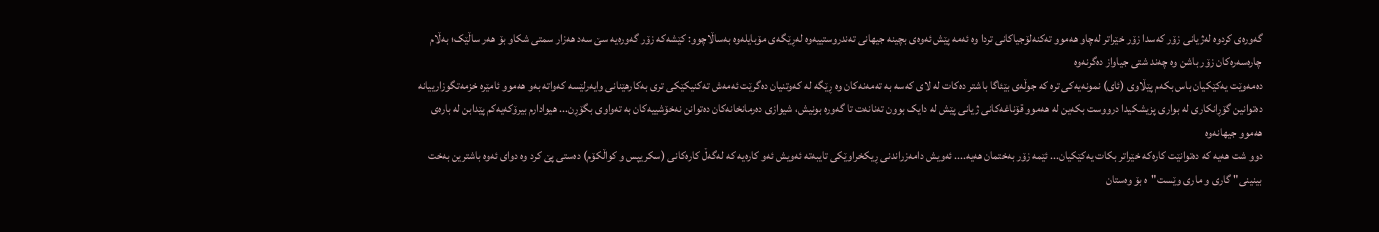گەورەی کردوە لەژیانی زۆر کەسدا زۆر خێراتر لەچاو هەموو تەکنەلۆجیاکانی تردا وە ئەمە پێش ئەوەی بچینە جیهانی تەندروستییەوە لەڕێگەی مۆبایلەوە بەساڵاچوو: کێشەکە زۆر گەورەیە سێ سەد هەزار سمتی شکاو بۆ هەر ساڵێک؛ بەڵام چارەسەرەکان زۆر باشن وە چەند شتی جیاواز دەگرنەوە
دەمەوێت یەکێکیان باس بکەم پێڵاوی (ئای) نمونەیەکی ترە کە جوڵەی بێئاگا باشتر دەکات لە لای کەسە بە تەمەنەکان وە ڕێگە لە کەوتنیان دەگرێت ئەمەش تەکنیکێکی تری بەکارهێنانی وایەرلێسە کەواتە بەو هەموو ئامێرە خزمەتگوزارییانە دەتوانین گۆڕانکاری لە بواری پزیشکیدا درووست بکەین لە هەموو قۆناغەکانی ژیانی پێش لە دایک بوون تەنانەت تا گەورە بونیش، شیوازی دەرمانخانەکان دەتوانن نەخۆشییەکان بە تەواوی بگۆڕن... هیوادارم بیرۆکەیەکم پێدابن لە بارەی هەموو جیهانەوە
دوو شت هەیە کە دەتوانێت کارەکە خێراتر بکات یەکێکیان... ئێمە زۆر بەختمان هەیە.... ئەویش دامەزراندنی ڕیکخراوێکی تایبەتە ئەویش ئەو کارەیە کە لەگەڵ کارەکانی (سکریپس و کواڵکۆم) دەستی پێ کرد وە دوای ئەوە باشترین بەخت بینینی" گاری و ماری وێست"ە بۆ وەستان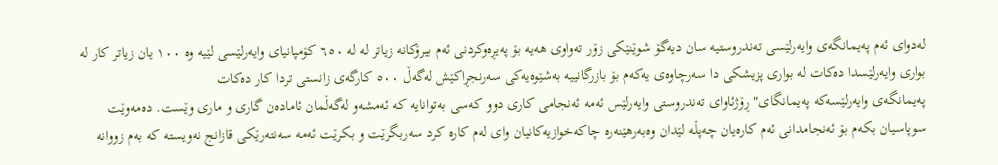لەدوای ئەم پەیمانگەی وایەرلێسی تەندروستیە سان دیەگۆ شوێنێکی زۆر تەواوی هەیە بۆ پەیڕەوکردنی ئەم بیرۆکانە زیاتر لە لە ٦٥٠ کۆمپانیای وایەرلێسی لێیە وە ١٠٠ یان زیاتر کار لە بواری وایەرلێسدا دەکات لە بواری پزیشکی دا سەرچاوەی یەکەم بۆ بازرگانییە بەشێوەیەکی سەرنجڕاکێش لەگەڵ ٥٠٠ کارگەی زانستی تردا کار دەکات
پەیمانگەی وایەرلێسەکە پەیمانگای" ڕۆژئاوای تەندروستی وایەرلێس ئەمە ئەنجامی کاری دوو کەسی بەتوانایە کە ئەمشەو لەگەڵمان ئامادەن گاری و ماری وێست. دەمەوێت سوپاسیان بکەم بۆ ئەنجامدانی ئەم کارەیان چەپڵە لێدان وەبەرهێنەرە چاکەخوازیەکانیان وای لەم کارە کرد سەربگرێت و بکرێت ئەمە سەنتەرێکی قازانج نەویستە کە بەم زووانە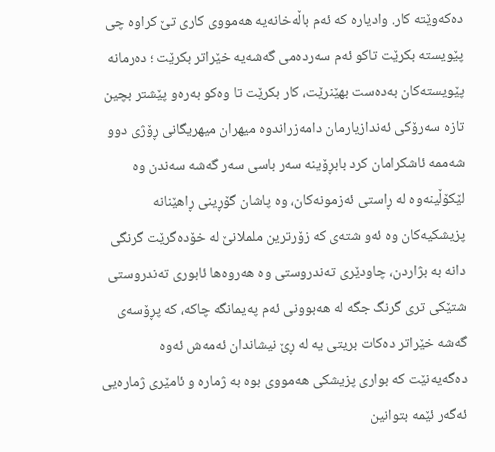دەکەوێتە کار. وادیارە کە ئەم باڵەخانەیە هەمووی کاری تێ کراوە چی پێویستە بکرێت تاکو ئەم سەردەمی گەشەیە خێراتر بکرێت ؛ دەرمانە پێویستەکان بەدەست بهێنرێت، کار بکرێت تا وەکو بەرەو پێشتر بچین تازە سەرۆکی ئەندازیارمان دامەزراندوە میهران میهریگانی ڕۆژی دوو شەممە ئاشکرامان کرد بابڕۆینە سەر باسی سەر گەشە سەندن وە لێکۆڵینەوە لە ڕاستی ئەزمونەکان، وە پاشان گۆڕینی ڕاهێنانە پزیشکیەکان وە ئەو شتەی کە زۆرترین ململانێ لە خۆدەگرێت گرنگی دانە بە بژاردن، چاودێری تەندروستی وە هەروەها ئابوری تەندروستی
شتێکی تری گرنگ جگە لە هەبوونی ئەم پەیمانگە چاکە، کە پڕۆسەی گەشە خێراتر دەکات بریتی یە لە ڕێ نیشاندان ئەمەش ئەوە دەگەیەنێت کە بواری پزیشکی هەمووی بوە بە ژمارە و ئامێری ژمارەیی ئەگەر ئێمە بتوانین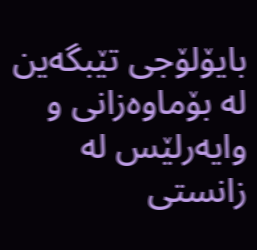بایۆلۆجی تێبگەین لە بۆماوەزانی و وایەرلێس لە زانستی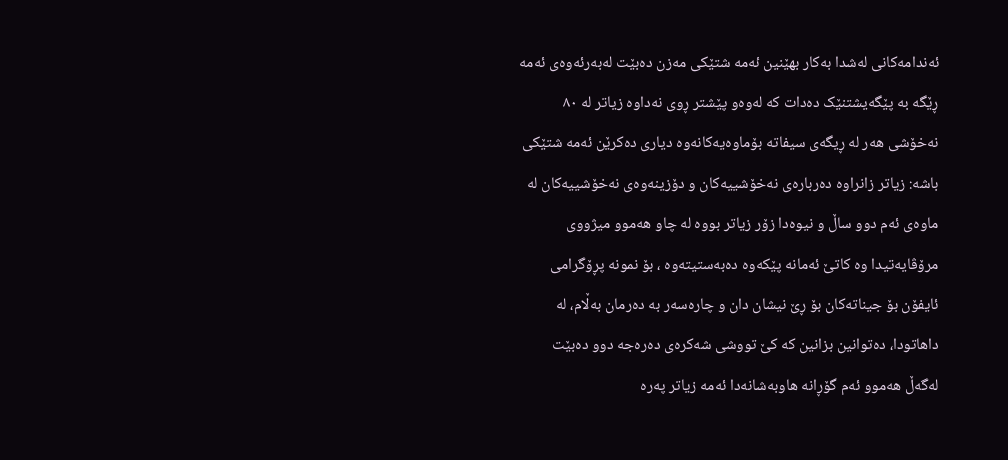ئەندامەکانی لەشدا بەکار بهێنین ئەمە شتێکی مەزن دەبێت لەبەرئەوەی ئەمە ڕێگە بە پێگەیشتنێک دەدات کە لەوەو پێشتر ڕوی نەداوە زیاتر لە ٨٠ نەخۆشی هەر لە ڕیگەی سیفاتە بۆماوەیەکانەوە دیاری دەکرێن ئەمە شتێکی باشە: زیاتر زانراوە دەربارەی نەخۆشییەکان و دۆزینەوەی نەخۆشییەکان لە ماوەی ئەم دوو ساڵ و نیوەدا زۆر زیاتر بووە لە چاو هەموو میژووی مرۆڤایەتیدا وە کاتێ ئەمانە پێکەوە دەبەستیتەوە ، بۆ نمونە پڕۆگرامی ئایفۆن بۆ جیناتەکان بۆ ڕێ نیشان دان و چارەسەر بە دەرمان بەڵام، لە داهاتودا، دەتوانین بزانین کە کێ تووشی شەکرەی دەرەجە دوو دەبێت لەگەڵ هەموو ئەم گۆڕانە هاوبەشانەدا ئەمە زیاتر پەرە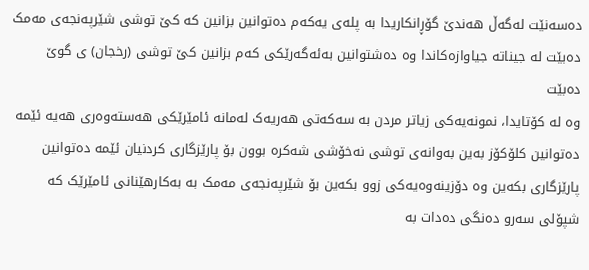دەسەنێت لەگەڵ هەندێ گۆڕانکاریدا بە پلەی یەکەم دەتوانین بزانین کە کێ توشی شێرپەنجەی مەمک دەبێت لە جیناتە جیاوازەکاندا وە دەشتوانین بەئەگەرێکی کەم بزانین کێ توشی (رخجان) ی گوێ دەبێت
وە لە کۆتایدا، نمونەیەکی زیاتر مردن بە سەکەتی هەریەک لەمانە ئامێرێکی هەستەوەری هەیە ئێمە دەتوانین کلۆکۆز بەین بەوانەی توشی نەخۆشی شەکرە بوون بۆ پارێزگاری کردنیان ئێمە دەتوانین پارێزگاری بکەین وە دۆزینەوەیەکی زوو بکەین بۆ شێرپەنجەی مەمک بە بەکارهێنانی ئامێرێک کە شپۆلی سەرو دەنگی دەدات بە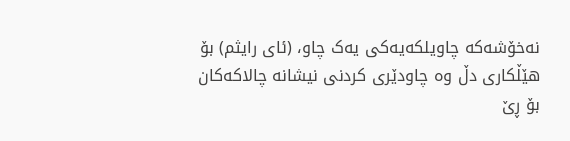نەخۆشەکە چاویلکەیەکی یەک چاو، (ئای رایثم) بۆ هێڵکاری دڵ وە چاودێری کردنی نیشانە چالاکەکان بۆ ڕێ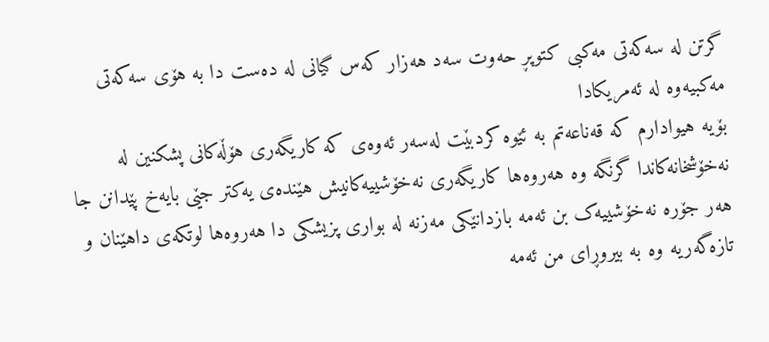گرتن لە سەکەتی مەکبی کتوپڕ حەوت سەد هەزار کەس گیانی لە دەست دا بە هۆی سەکەتی مەکبیەوە لە ئەمریکادا
بۆیە هیوادارم کە قەناعەتم بە ئێوە کردبێت لەسەر ئەوەی کە کاریگەری هۆڵەکانی پشکنین لە نەخۆشخانەکاندا گرنگە وە هەروەها کاریگەری نەخۆشییەکانیش هێندەی یەکتر جێی بایەخ پێدانن جا هەر جۆرە نەخۆشییەک بن ئەمە بازدانێکی مەزنە لە بواری پزیشکی دا هەروەها لوتکەی داهێنان و تازەگەریە وە بە بیروڕای من ئەمە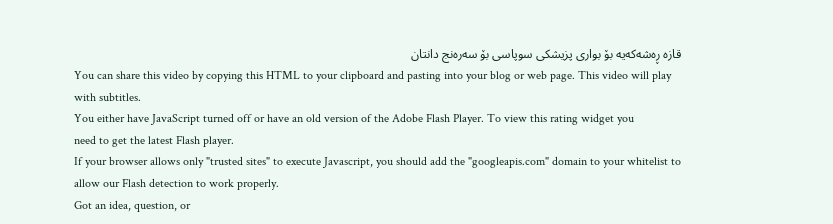قازە ڕەشەکەیە بۆ بواری پزیشکی سوپاسی بۆ سەرەنج دانتان
You can share this video by copying this HTML to your clipboard and pasting into your blog or web page. This video will play with subtitles.
You either have JavaScript turned off or have an old version of the Adobe Flash Player. To view this rating widget you
need to get the latest Flash player.
If your browser allows only "trusted sites" to execute Javascript, you should add the "googleapis.com" domain to your whitelist to allow our Flash detection to work properly.
Got an idea, question, or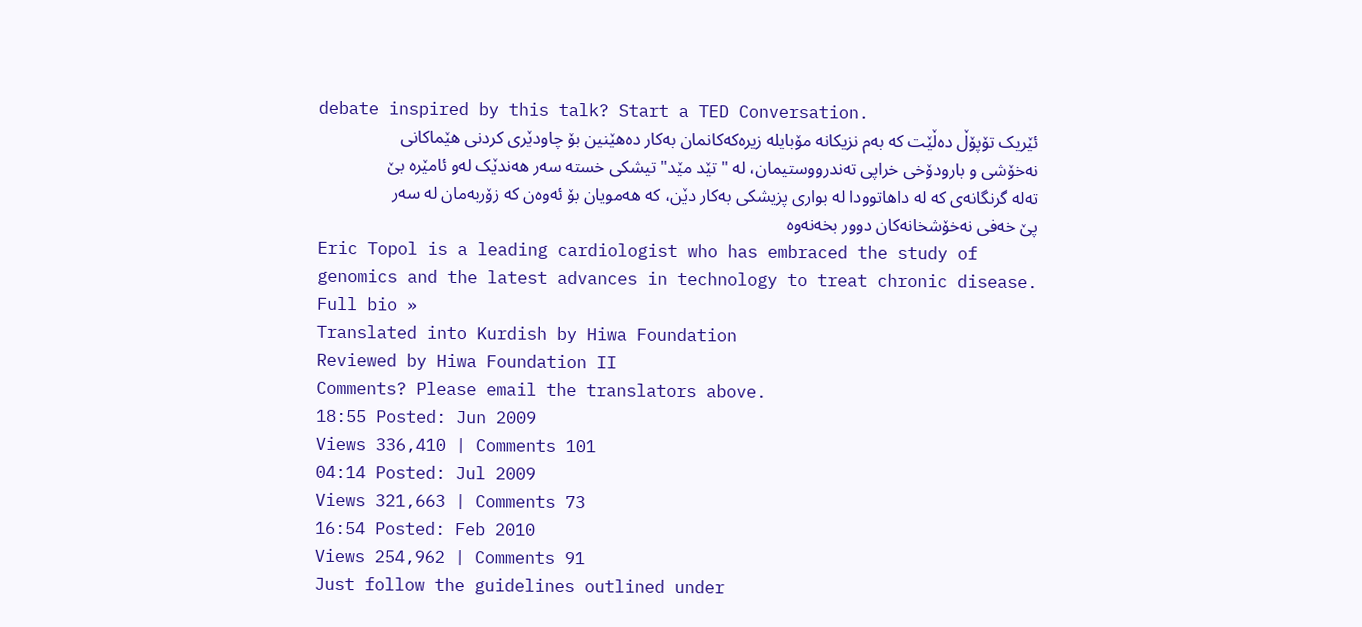debate inspired by this talk? Start a TED Conversation.
ئێریک تۆپۆڵ دەڵێت کە بەم نزیکانە مۆبایلە زیرەکەکانمان بەکار دەهێنین بۆ چاودێری کردنی هێماکانی نەخۆشی و بارودۆخی خراپی تەندرووستیمان، لە " تێد مێد" تیشکی خستە سەر هەندێک لەو ئامێرە بێ تەلە گرنگانەی کە لە داهاتوودا لە بواری پزیشکی بەکار دێن، کە هەمویان بۆ ئەوەن کە زۆربەمان لە سەر پێ خەفی نەخۆشخانەکان دوور بخەنەوە
Eric Topol is a leading cardiologist who has embraced the study of genomics and the latest advances in technology to treat chronic disease. Full bio »
Translated into Kurdish by Hiwa Foundation
Reviewed by Hiwa Foundation II
Comments? Please email the translators above.
18:55 Posted: Jun 2009
Views 336,410 | Comments 101
04:14 Posted: Jul 2009
Views 321,663 | Comments 73
16:54 Posted: Feb 2010
Views 254,962 | Comments 91
Just follow the guidelines outlined under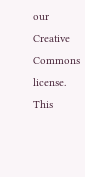our Creative Commons license.
This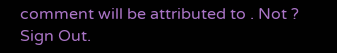comment will be attributed to . Not ? Sign Out.